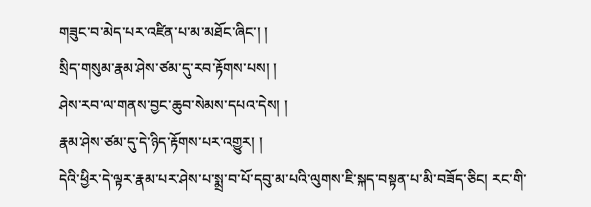གཟུང་བ་མེད་པར་འཛིན་པ་མ་མཐོང་ཞིང་། །
སྲིད་གསུམ་རྣམ་ཤེས་ཙམ་དུ་རབ་རྟོགས་པས། །
ཤེས་རབ་ལ་གནས་བྱང་ཆུབ་སེམས་དཔའ་དེས། །
རྣམ་ཤེས་ཙམ་དུ་དེ་ཉིད་རྟོགས་པར་འགྱུར། །
དེའི་ཕྱིར་དེ་ལྟར་རྣམ་པར་ཤེས་པ་སྨྲ་བ་པོ་དབུ་མ་པའི་ལུགས་ཇི་སྐད་བསྟན་པ་མི་བཟོད་ཅིང། རང་གི་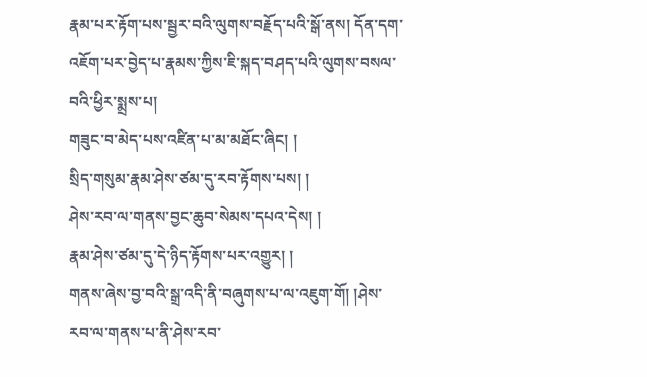རྣམ་པར་རྟོག་པས་སྦྱར་བའི་ལུགས་བརྗོད་པའི་སྒོ་ནས། དོན་དག་འཇོག་པར་བྱེད་པ་རྣམས་ཀྱིས་ཇི་སྐད་བཤད་པའི་ལུགས་བསལ་བའི་ཕྱིར་སྨྲས་པ།
གཟུང་བ་མེད་པས་འཛིན་པ་མ་མཐོང་ཞིང། །
སྲིད་གསུམ་རྣམ་ཤེས་ཙམ་དུ་རབ་རྟོགས་པས། །
ཤེས་རབ་ལ་གནས་བྱང་ཆུབ་སེམས་དཔའ་དེས། །
རྣམ་ཤེས་ཙམ་དུ་དེ་ཉིད་རྟོགས་པར་འགྱུར། །
གནས་ཞེས་བྱ་བའི་སྒྲ་འདི་ནི་བཞུགས་པ་ལ་འཇུག་གོ། །ཤེས་རབ་ལ་གནས་པ་ནི་ཤེས་རབ་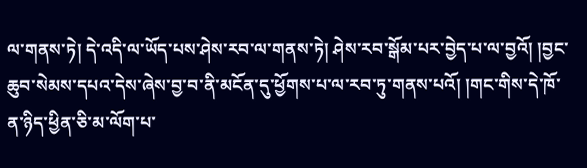ལ་གནས་ཏེ། དེ་འདི་ལ་ཡོད་པས་ཤེས་རབ་ལ་གནས་ཏེ། ཤེས་རབ་སྒོམ་པར་བྱེད་པ་ལ་བྱའོ། །བྱང་ཆུབ་སེམས་དཔའ་དེས་ཞེས་བྱ་བ་ནི་མངོན་དུ་ཕྱོགས་པ་ལ་རབ་ཏུ་གནས་པའོ། །གང་གིས་དེ་ཁོ་ན་ཉིད་ཕྱིན་ཅི་མ་ལོག་པ་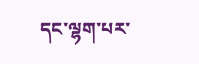དང་ལྷག་པར་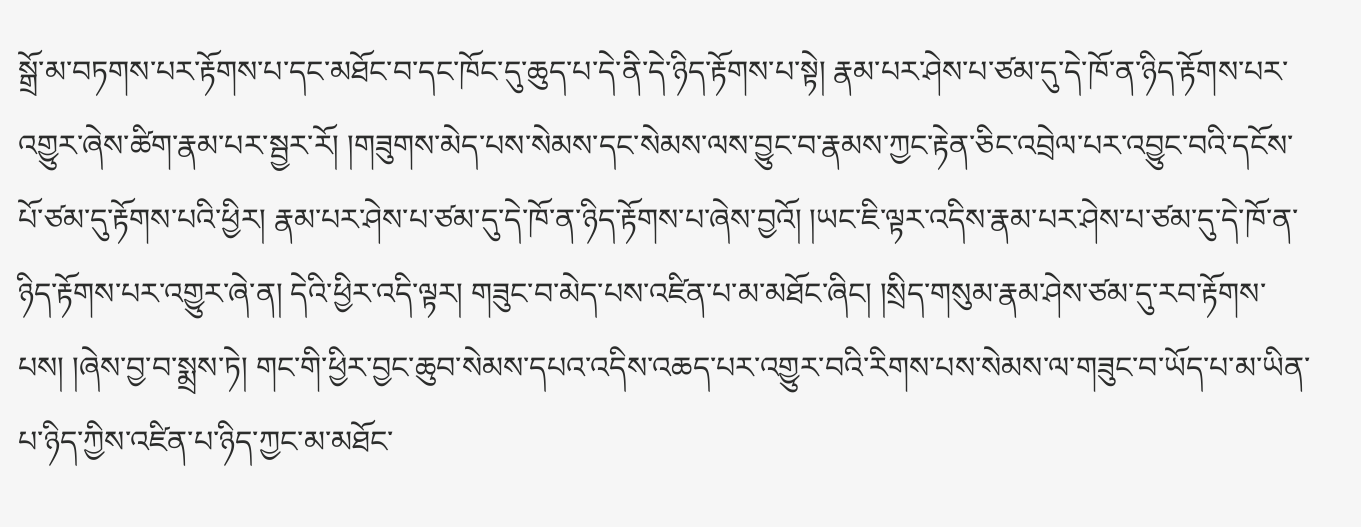སྒྲོ་མ་བཏགས་པར་རྟོགས་པ་དང་མཐོང་བ་དང་ཁོང་དུ་ཆུད་པ་དེ་ནི་དེ་ཉིད་རྟོགས་པ་སྟེ། རྣམ་པར་ཤེས་པ་ཙམ་དུ་དེ་ཁོ་ན་ཉིད་རྟོགས་པར་འགྱུར་ཞེས་ཚིག་རྣམ་པར་སྦྱར་རོ། །གཟུགས་མེད་པས་སེམས་དང་སེམས་ལས་བྱུང་བ་རྣམས་ཀྱང་རྟེན་ཅིང་འབྲེལ་པར་འབྱུང་བའི་དངོས་པོ་ཙམ་དུ་རྟོགས་པའི་ཕྱིར། རྣམ་པར་ཤེས་པ་ཙམ་དུ་དེ་ཁོ་ན་ཉིད་རྟོགས་པ་ཞེས་བྱའོ། །ཡང་ཇི་ལྟར་འདིས་རྣམ་པར་ཤེས་པ་ཙམ་དུ་དེ་ཁོ་ན་ཉིད་རྟོགས་པར་འགྱུར་ཞེ་ན། དེའི་ཕྱིར་འདི་ལྟར། གཟུང་བ་མེད་པས་འཛིན་པ་མ་མཐོང་ཞིང། །སྲིད་གསུམ་རྣམ་ཤེས་ཙམ་དུ་རབ་རྟོགས་པས། །ཞེས་བྱ་བ་སྨྲས་ཏེ། གང་གི་ཕྱིར་བྱང་ཆུབ་སེམས་དཔའ་འདིས་འཆད་པར་འགྱུར་བའི་རིགས་པས་སེམས་ལ་གཟུང་བ་ཡོད་པ་མ་ཡིན་པ་ཉིད་ཀྱིས་འཛིན་པ་ཉིད་ཀྱང་མ་མཐོང་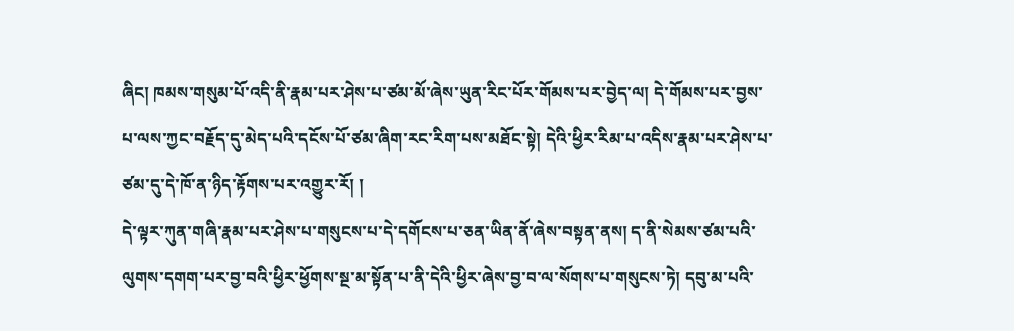ཞིང། ཁམས་གསུམ་པོ་འདི་ནི་རྣམ་པར་ཤེས་པ་ཙམ་མོ་ཞེས་ཡུན་རིང་པོར་གོམས་པར་བྱེད་ལ། དེ་གོམས་པར་བྱས་པ་ལས་ཀྱང་བརྗོད་དུ་མེད་པའི་དངོས་པོ་ཙམ་ཞིག་རང་རིག་པས་མཐོང་སྟེ། དེའི་ཕྱིར་རིམ་པ་འདིས་རྣམ་པར་ཤེས་པ་ཙམ་དུ་དེ་ཁོ་ན་ཉིད་རྟོགས་པར་འགྱུར་རོ། །
དེ་ལྟར་ཀུན་གཞི་རྣམ་པར་ཤེས་པ་གསུངས་པ་དེ་དགོངས་པ་ཅན་ཡིན་ནོ་ཞེས་བསྟན་ནས། ད་ནི་སེམས་ཙམ་པའི་ལུགས་དགག་པར་བྱ་བའི་ཕྱིར་ཕྱོགས་སྔ་མ་སྟོན་པ་ནི་དེའི་ཕྱིར་ཞེས་བྱ་བ་ལ་སོགས་པ་གསུངས་ཏེ། དབུ་མ་པའི་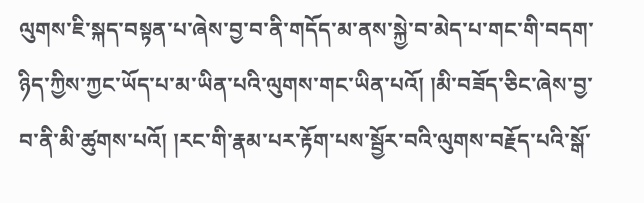ལུགས་ཇི་སྐད་བསྟན་པ་ཞེས་བྱ་བ་ནི་གདོད་མ་ནས་སྐྱེ་བ་མེད་པ་གང་གི་བདག་ཉིད་ཀྱིས་ཀྱང་ཡོད་པ་མ་ཡིན་པའི་ལུགས་གང་ཡིན་པའོ། །མི་བཟོད་ཅིང་ཞེས་བྱ་བ་ནི་མི་ཚུགས་པའོ། །རང་གི་རྣམ་པར་རྟོག་པས་སྦྱོར་བའི་ལུགས་བརྗོད་པའི་སྒོ་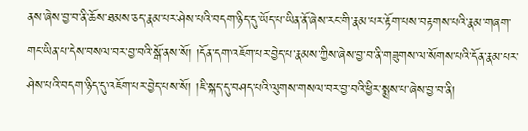ནས་ཞེས་བྱ་བ་ནི་ཆོས་ཐམས་ཅད་རྣམ་པར་ཤེས་པའི་བདག་ཉིད་དུ་ཡོད་པ་ཡིན་ནོ་ཞེས་རང་གི་རྣམ་པར་རྟོག་པས་བརྟགས་པའི་རྣམ་གཞག་གང་ཡིན་པ་དེས་བསལ་བར་བྱ་བའི་སྒོ་ནས་སོ། །དོན་དག་འཇོག་པར་བྱེད་པ་རྣམས་ཀྱིས་ཞེས་བྱ་བ་ནི་གཟུགས་ལ་སོགས་པའི་དོན་རྣམ་པར་ཤེས་པའི་བདག་ཉིད་དུ་འཇོག་པར་བྱེད་པས་སོ། །ཇི་སྐད་དུ་བཤད་པའི་ལུགས་གསལ་བར་བྱ་བའི་ཕྱིར་སྨྲས་པ་ཞེས་བྱ་བ་ནི།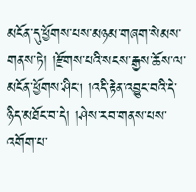མངོན་དུ་ཕྱོགས་པས་མཉམ་གཞག་སེམས་གནས་ཏེ། །རྫོགས་པའི་སངས་རྒྱས་ཆོས་ལ་མངོན་ཕྱོགས་ཤིང། །འདི་རྟེན་འབྱུང་བའི་དེ་ཉིད་མཐོང་བ་དེ། །ཤེས་རབ་གནས་པས་འགོག་པ་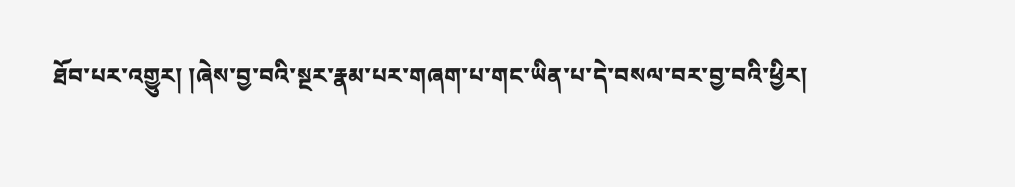ཐོབ་པར་འགྱུར། །ཞེས་བྱ་བའི་སྔར་རྣམ་པར་གཞག་པ་གང་ཡིན་པ་དེ་བསལ་བར་བྱ་བའི་ཕྱིར།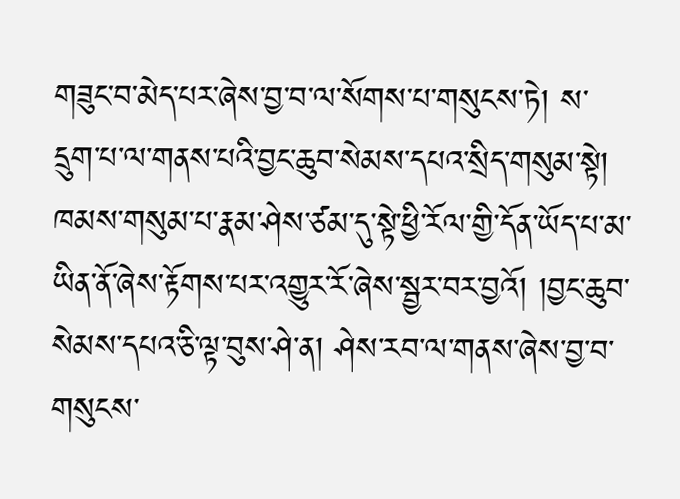གཟུང་བ་མེད་པར་ཞེས་བྱ་བ་ལ་སོགས་པ་གསུངས་ཏེ། ས་དྲུག་པ་ལ་གནས་པའི་བྱང་ཆུབ་སེམས་དཔའ་སྲིད་གསུམ་སྟེ། ཁམས་གསུམ་པ་རྣམ་ཤེས་ཙམ་དུ་སྟེ་ཕྱི་རོལ་གྱི་དོན་ཡོད་པ་མ་ཡིན་ནོ་ཞེས་རྟོགས་པར་འགྱུར་རོ་ཞེས་སྦྱར་བར་བྱའོ། །བྱང་ཆུབ་སེམས་དཔའ་ཅི་ལྟ་བུས་ཤེ་ན། ཤེས་རབ་ལ་གནས་ཞེས་བྱ་བ་གསུངས་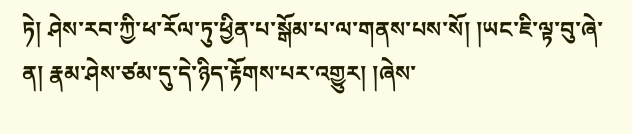ཏེ། ཤེས་རབ་ཀྱི་ཕ་རོལ་ཏུ་ཕྱིན་པ་སྒོམ་པ་ལ་གནས་པས་སོ། །ཡང་ཇི་ལྟ་བུ་ཞེ་ན། རྣམ་ཤེས་ཙམ་དུ་དེ་ཉིད་རྟོགས་པར་འགྱུར། །ཞེས་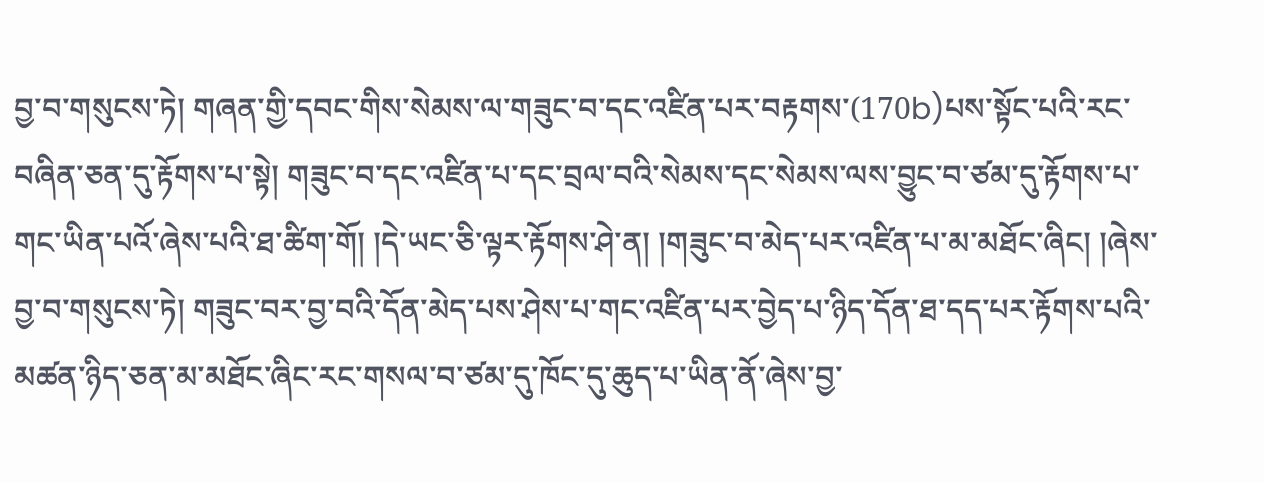བྱ་བ་གསུངས་ཏེ། གཞན་གྱི་དབང་གིས་སེམས་ལ་གཟུང་བ་དང་འཛིན་པར་བརྟགས་(170b)པས་སྟོང་པའི་རང་བཞིན་ཅན་དུ་རྟོགས་པ་སྟེ། གཟུང་བ་དང་འཛིན་པ་དང་བྲལ་བའི་སེམས་དང་སེམས་ལས་བྱུང་བ་ཙམ་དུ་རྟོགས་པ་གང་ཡིན་པའོ་ཞེས་པའི་ཐ་ཚིག་གོ། །དེ་ཡང་ཅི་ལྟར་རྟོགས་ཤེ་ན། །གཟུང་བ་མེད་པར་འཛིན་པ་མ་མཐོང་ཞིང། །ཞེས་བྱ་བ་གསུངས་ཏེ། གཟུང་བར་བྱ་བའི་དོན་མེད་པས་ཤེས་པ་གང་འཛིན་པར་བྱེད་པ་ཉིད་དོན་ཐ་དད་པར་རྟོགས་པའི་མཚན་ཉིད་ཅན་མ་མཐོང་ཞིང་རང་གསལ་བ་ཙམ་དུ་ཁོང་དུ་ཆུད་པ་ཡིན་ནོ་ཞེས་བྱ་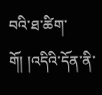བའི་ཐ་ཚིག་གོ། །འདིའི་དོན་ནི་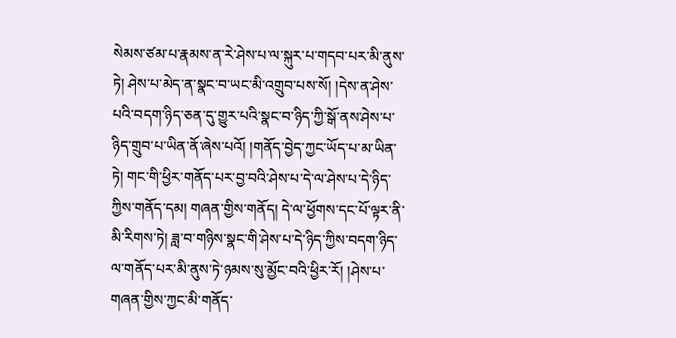སེམས་ཙམ་པ་རྣམས་ན་རེ་ཤེས་པ་ལ་སྐུར་པ་གདབ་པར་མི་ནུས་ཏེ། ཤེས་པ་མེད་ན་སྣང་བ་ཡང་མི་འགྲུབ་པས་སོ། །དེས་ན་ཤེས་པའི་བདག་ཉིད་ཅན་དུ་གྱུར་པའི་སྣང་བ་ཉིད་ཀྱི་སྒོ་ནས་ཤེས་པ་ཉིད་གྲུབ་པ་ཡིན་ནོ་ཞེས་པའོ། །གནོད་བྱེད་ཀྱང་ཡོད་པ་མ་ཡིན་ཏེ། གང་གི་ཕྱིར་གནོད་པར་བྱ་བའི་ཤེས་པ་དེ་ལ་ཤེས་པ་དེ་ཉིད་ཀྱིས་གནོད་དམ། གཞན་གྱིས་གནོད། དེ་ལ་ཕྱོགས་དང་པོ་ལྟར་ནི་མི་རིགས་ཏེ། ཟླ་བ་གཉིས་སྣང་གི་ཤེས་པ་དེ་ཉིད་ཀྱིས་བདག་ཉིད་ལ་གནོད་པར་མི་ནུས་ཏེ་ཉམས་སུ་མྱོང་བའི་ཕྱིར་རོ། །ཤེས་པ་གཞན་གྱིས་ཀྱང་མི་གནོད་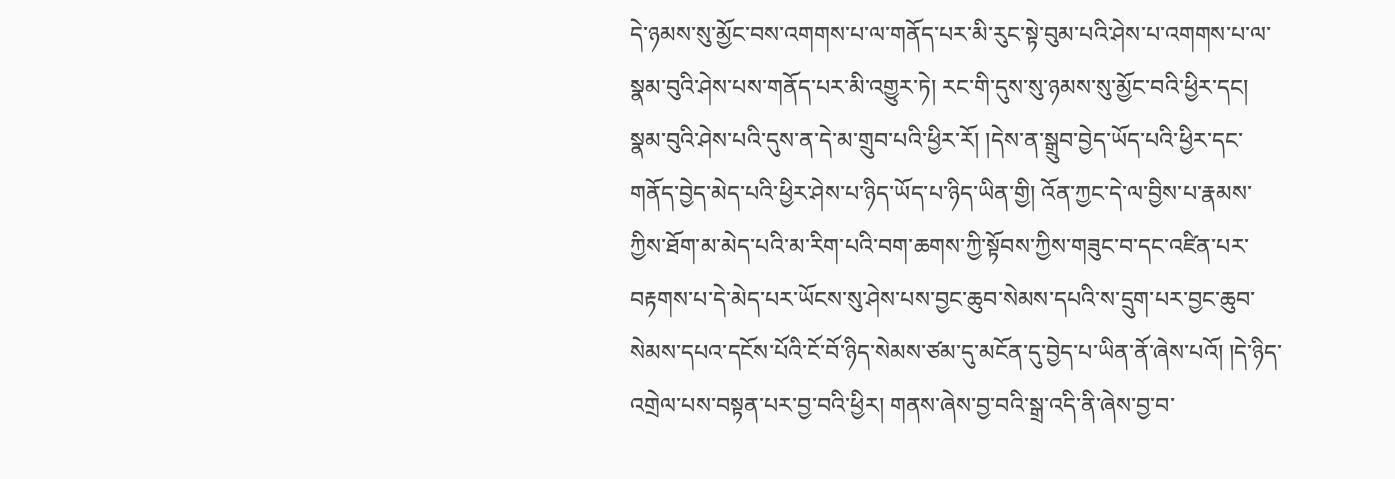དེ་ཉམས་སུ་མྱོང་བས་འགགས་པ་ལ་གནོད་པར་མི་རུང་སྟེ་བུམ་པའི་ཤེས་པ་འགགས་པ་ལ་སྣམ་བུའི་ཤེས་པས་གནོད་པར་མི་འགྱུར་ཏེ། རང་གི་དུས་སུ་ཉམས་སུ་མྱོང་བའི་ཕྱིར་དང། སྣམ་བུའི་ཤེས་པའི་དུས་ན་དེ་མ་གྲུབ་པའི་ཕྱིར་རོ། །དེས་ན་སྒྲུབ་བྱེད་ཡོད་པའི་ཕྱིར་དང་གནོད་བྱེད་མེད་པའི་ཕྱིར་ཤེས་པ་ཉིད་ཡོད་པ་ཉིད་ཡིན་གྱི། འོན་ཀྱང་དེ་ལ་བྱིས་པ་རྣམས་ཀྱིས་ཐོག་མ་མེད་པའི་མ་རིག་པའི་བག་ཆགས་ཀྱི་སྟོབས་ཀྱིས་གཟུང་བ་དང་འཛིན་པར་བརྟགས་པ་དེ་མེད་པར་ཡོངས་སུ་ཤེས་པས་བྱང་ཆུབ་སེམས་དཔའི་ས་དྲུག་པར་བྱང་ཆུབ་སེམས་དཔའ་དངོས་པོའི་ངོ་བོ་ཉིད་སེམས་ཙམ་དུ་མངོན་དུ་བྱེད་པ་ཡིན་ནོ་ཞེས་པའོ། །དེ་ཉིད་འགྲེལ་པས་བསྟན་པར་བྱ་བའི་ཕྱིར། གནས་ཞེས་བྱ་བའི་སྒྲ་འདི་ནི་ཞེས་བྱ་བ་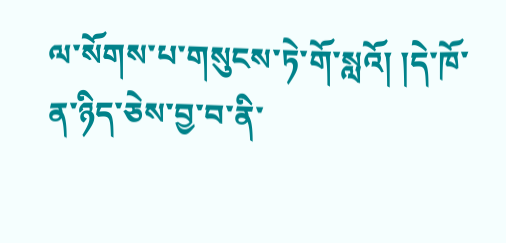ལ་སོགས་པ་གསུངས་ཏེ་གོ་སླའོ། །དེ་ཁོ་ན་ཉིད་ཅེས་བྱ་བ་ནི་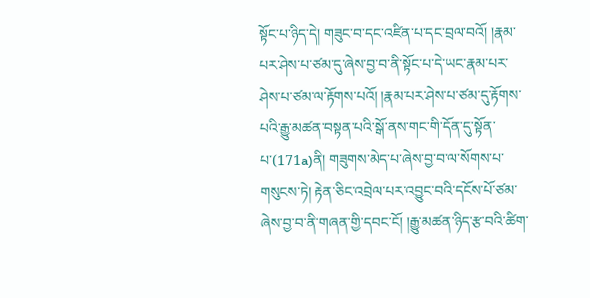སྟོང་པ་ཉིད་དེ། གཟུང་བ་དང་འཛིན་པ་དང་བྲལ་བའོ། །རྣམ་པར་ཤེས་པ་ཙམ་དུ་ཞེས་བྱ་བ་ནི་སྟོང་པ་དེ་ཡང་རྣམ་པར་ཤེས་པ་ཙམ་ལ་རྟོགས་པའོ། །རྣམ་པར་ཤེས་པ་ཙམ་དུ་རྟོགས་པའི་རྒྱུ་མཚན་བསྟན་པའི་སྒོ་ནས་གང་གི་དོན་དུ་སྟོན་པ་(171a)ནི། གཟུགས་མེད་པ་ཞེས་བྱ་བ་ལ་སོགས་པ་གསུངས་ཏེ། རྟེན་ཅིང་འབྲེལ་པར་འབྱུང་བའི་དངོས་པོ་ཙམ་ཞེས་བྱ་བ་ནི་གཞན་གྱི་དབང་ངོ། །རྒྱུ་མཚན་ཉིད་རྩ་བའི་ཚིག་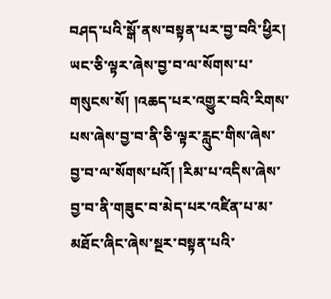བཤད་པའི་སྒོ་ནས་བསྟན་པར་བྱ་བའི་ཕྱིར། ཡང་ཅི་ལྟར་ཞེས་བྱ་བ་ལ་སོགས་པ་གསུངས་སོ། །འཆད་པར་འགྱུར་བའི་རིགས་པས་ཞེས་བྱ་བ་ནི་ཅི་ལྟར་རླུང་གིས་ཞེས་བྱ་བ་ལ་སོགས་པའོ། །རིམ་པ་འདིས་ཞེས་བྱ་བ་ནི་གཟུང་བ་མེད་པར་འཛིན་པ་མ་མཐོང་ཞིང་ཞེས་སྔར་བསྟན་པའི་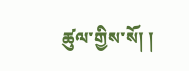ཚུལ་གྱིས་སོ། །